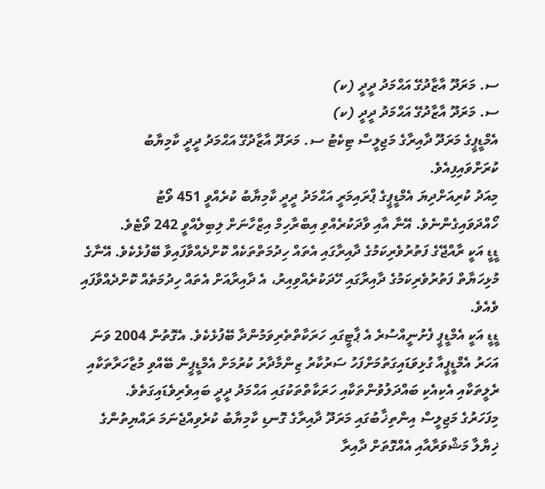ސ. މަރަދޫ އާޒާދުގޭ އަޙްމަދު ދީދީ (ކ)
ސ. މަރަދޫ އާޒާދުގޭ އަޙްމަދު ދީދީ (ކ)
އެމްޑީޕީގެ މަރަދޫ ދާއިރާގެ މަޖިލީސް ޓިކެޓު ސ. މަރަދޫ އާޒާދުގޭ އަޙްމަދު ދީދީ ކާމިޔާބު ކުރަށްވައިފިއެވެ.
މިއަދު ކުރިއަށްދިޔަ އެމްޑީޕީގެ ޕްރައިމަރީ އަޙްމަދު ދީދީ ކާމިޔާބު ކުރެއްވީ 451 ވޯޓު ހޯއްދަވައިގެންނެވެ. އޭނާ އާއި ވާދަކުރެއްވި އިބްރާހިމް އިޒްހާނަށް ލިބިލެއްވީ 242 ވޯޓެވެ.
ޑީޑީ އަކީ ރާއްޖޭގެ ފަތުރުވެރިކަމުގެ ދާއިރާގައި އެތައް ހިދުމަތްތަކެއް ކޮށްދެއްވާފައިވާ ބޭފުޅެކެވެ. އޭނާގެ މުޅިހަޔާތް ފަތުރުވެރިކަމުގެ ދާއިރާގައި ހޭދަކުރެއްވިއިރު، އެ ދާއިރާއަށް އެތައް ހިދުމަތެއް ކޮށްދެއްވާފައި ވެއެވެ.
ޑީޑީ އަކީ އެމްޑީޕީ ފެށުނީއްސުރެ އެ ޕާޓީގައި ހަރަކާތްތެރިވަމުންދާ ބޭފުޅެކެވެ. އެގޮތުން 2004 ވަނަ އަހަރު އެމްޑީޕީއާ ގުޅިވަޑައިގަތުމަށްފަހު ސަރުކާރު ޒިންމާދާރު ކުރުމަށް އެމްޑީޕީން ބޭއްވި މުޒާހަރާތަކާއި ރެލީތަކާއި އެކިއެކި ބައްދަލުވުންތަކާއި ހަރަކާތްތަކުގައި އަޙްމަދު ދީދީ ބައިވެރިވެޑައިގަތެވެ.
މިފަހަރުގެ މަޖިލީސް އިންތިޚާބުގައި މަރަދޫ ދާއިރާގެ ގޮނޑި ކާމިޔާބު ކުރެވިއްޖެނަމަ ރައްޔިތުންގެ ޚިޔާލާ މަޝްވަރާއާއި އެއްގޮތަށް ދާއިރާ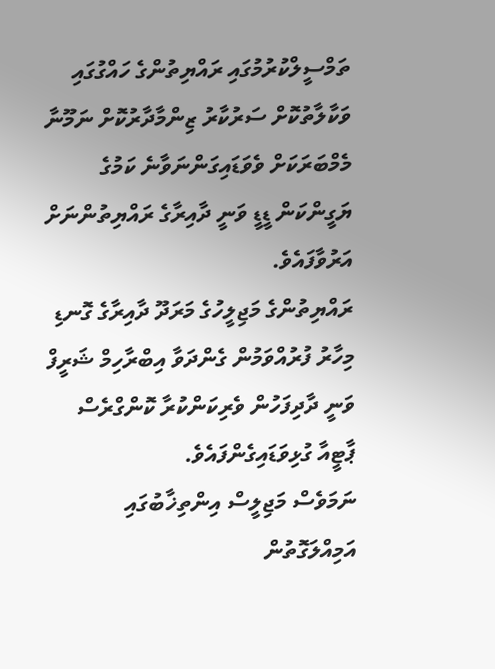ތަމްސީލްކުރުމުގައި ރައްޔިތުންގެ ހައްގުގައި ވަކާލާތުކޮށް ސަރުކާރު ޒިންމާދާރުކޮށް ނަމޫނާ މެމްބަރަކަށް ވެވަޑައިގަންނަވާނެ ކަމުގެ ޔަގީންކަން ޑީޑީ ވަނީ ދާއިރާގެ ރައްޔިތުންނަށް އަރުވާފައެވެ.
ރައްޔިތުންގެ މަޖިލީހުގެ މަރަދޫ ދާއިރާގެ ގޮނޑި މިހާރު ފުރުއްވަމުން ގެންދަވާ އިބްރާހިމް ޝަރީފް ވަނީ ދާދިފަހުން ވެރިކަންކުރާ ކޮންގްރެސް ޕާޓީއާ ގުޅިވަޑައިގެންފައެވެ.
ނަމަވެސް މަޖިލީސް އިންތިޚާބުގައި އަމިއްލަގޮތުން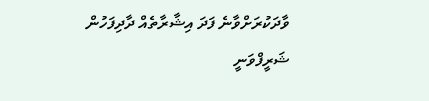ވާދަކުރަށްވާނެ ފަދަ އިޝާރާތެއް ދާދިފަހުން ޝަރީފްވަނީ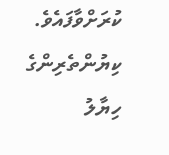ކުރަށްވާފައެވެ.
ކިޔުންތެރިންގެ ހިޔާލު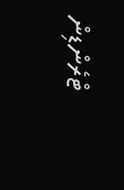ޓްރެންޑިން